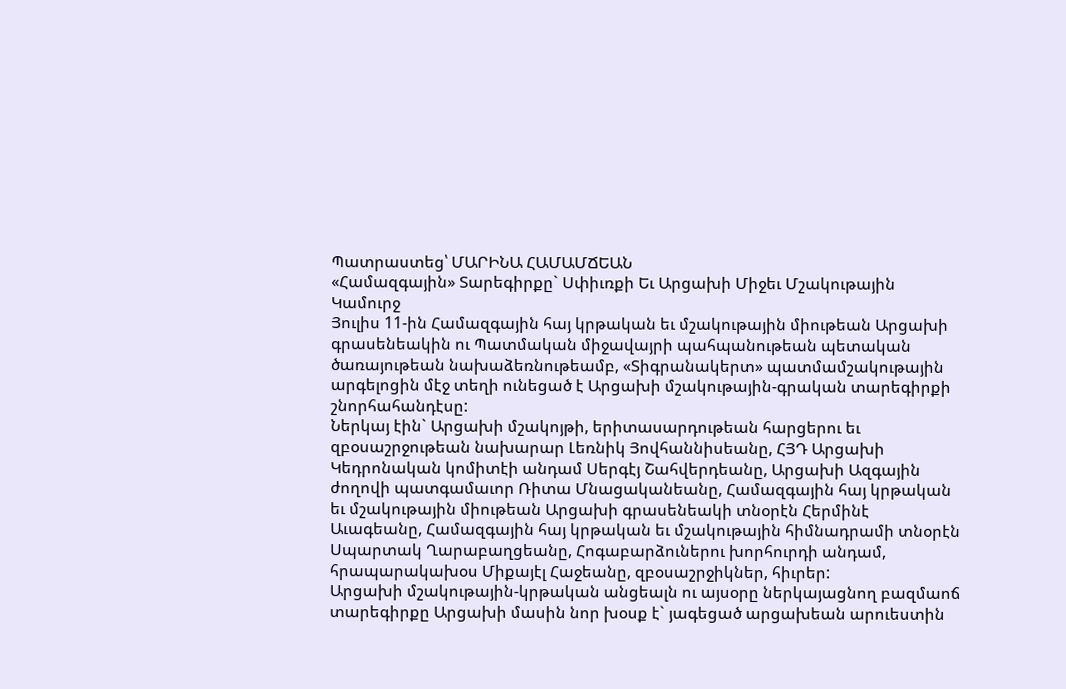Պատրաստեց՝ ՄԱՐԻՆԱ ՀԱՄԱՄՃԵԱՆ
«Համազգային» Տարեգիրքը` Սփիւռքի Եւ Արցախի Միջեւ Մշակութային Կամուրջ
Յուլիս 11-ին Համազգային հայ կրթական եւ մշակութային միութեան Արցախի գրասենեակին ու Պատմական միջավայրի պահպանութեան պետական ծառայութեան նախաձեռնութեամբ, «Տիգրանակերտ» պատմամշակութային արգելոցին մէջ տեղի ունեցած է Արցախի մշակութային-գրական տարեգիրքի շնորհահանդէսը:
Ներկայ էին` Արցախի մշակոյթի, երիտասարդութեան հարցերու եւ զբօսաշրջութեան նախարար Լեռնիկ Յովհաննիսեանը, ՀՅԴ Արցախի Կեդրոնական կոմիտէի անդամ Սերգէյ Շահվերդեանը, Արցախի Ազգային ժողովի պատգամաւոր Ռիտա Մնացականեանը, Համազգային հայ կրթական եւ մշակութային միութեան Արցախի գրասենեակի տնօրէն Հերմինէ Աւագեանը, Համազգային հայ կրթական եւ մշակութային հիմնադրամի տնօրէն Սպարտակ Ղարաբաղցեանը, Հոգաբարձուներու խորհուրդի անդամ, հրապարակախօս Միքայէլ Հաջեանը, զբօսաշրջիկներ, հիւրեր:
Արցախի մշակութային-կրթական անցեալն ու այսօրը ներկայացնող բազմաոճ տարեգիրքը Արցախի մասին նոր խօսք է` յագեցած արցախեան արուեստին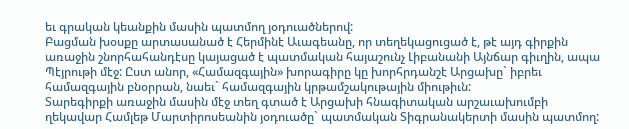եւ գրական կեանքին մասին պատմող յօդուածներով:
Բացման խօսքը արտասանած է Հերմինէ Աւագեանը, որ տեղեկացուցած է, թէ այդ գիրքին առաջին շնորհահանդէսը կայացած է պատմական հայաշունչ Լիբանանի Այնճար գիւղին, ապա Պէյրութի մէջ: Ըստ անոր, «Համազգային» խորագիրը կը խորհրդանշէ Արցախը` իբրեւ համազգային բնօրրան, նաեւ` համազգային կրթամշակութային միութիւն:
Տարեգիրքի առաջին մասին մէջ տեղ գտած է Արցախի հնագիտական արշաւախումբի ղեկավար Համլեթ Մարտիրոսեանին յօդուածը` պատմական Տիգրանակերտի մասին պատմող: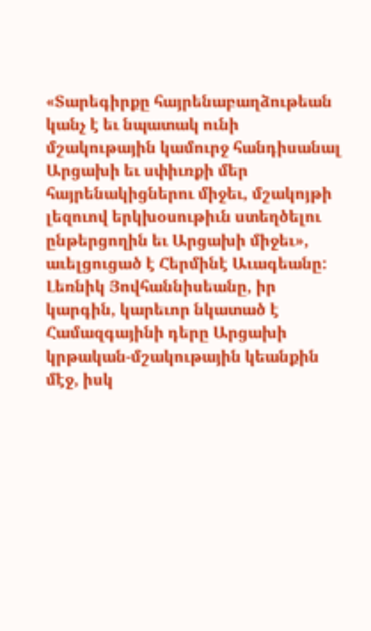«Տարեգիրքը հայրենաբաղձութեան կանչ է եւ նպատակ ունի մշակութային կամուրջ հանդիսանալ Արցախի եւ սփիւռքի մեր հայրենակիցներու միջեւ, մշակոյթի լեզուով երկխօսութիւն ստեղծելու ընթերցողին եւ Արցախի միջեւ», աւելցուցած է Հերմինէ Աւագեանը:
Լեռնիկ Յովհաննիսեանը, իր կարգին, կարեւոր նկատած է Համազգայինի դերը Արցախի կրթական-մշակութային կեանքին մէջ, իսկ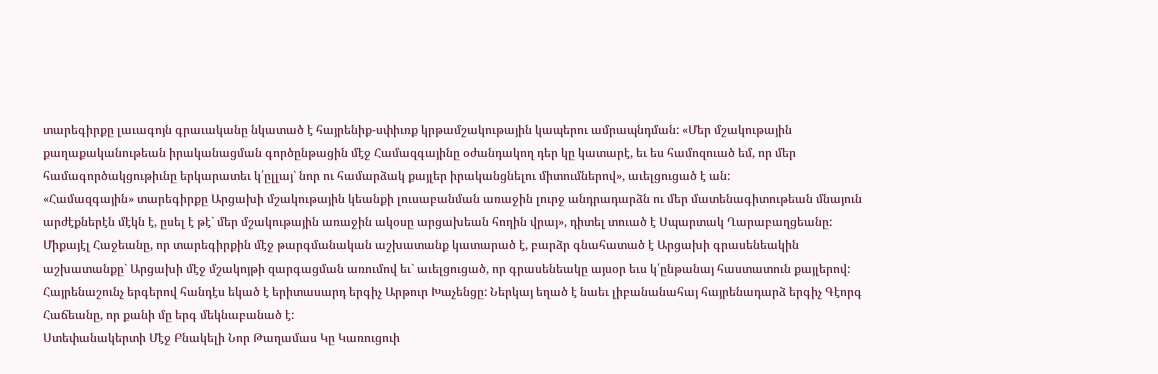տարեգիրքը լաւագոյն գրաւականը նկատած է հայրենիք-սփիւռք կրթամշակութային կապերու ամրապնդման: «Մեր մշակութային քաղաքականութեան իրականացման գործընթացին մէջ Համազգայինը օժանդակող դեր կը կատարէ, եւ ես համոզուած եմ, որ մեր համագործակցութիւնը երկարատեւ կ՛ըլլայ` նոր ու համարձակ քայլեր իրականցնելու միտումներով», աւելցուցած է ան:
«Համազգային» տարեգիրքը Արցախի մշակութային կեանքի լուսաբանման առաջին լուրջ անդրադարձն ու մեր մատենագիտութեան մնայուն արժէքներէն մէկն է, ըսել է թէ` մեր մշակութային առաջին ակօսը արցախեան հողին վրայ», դիտել տուած է Սպարտակ Ղարաբաղցեանը: Միքայէլ Հաջեանը, որ տարեգիրքին մէջ թարգմանական աշխատանք կատարած է, բարձր գնահատած է Արցախի գրասենեակին աշխատանքը` Արցախի մէջ մշակոյթի զարգացման առումով եւ` աւելցուցած, որ գրասենեակը այսօր եւս կ՛ընթանայ հաստատուն քայլերով:
Հայրենաշունչ երգերով հանդէս եկած է երիտասարդ երգիչ Արթուր Խաչենցը: Ներկայ եղած է նաեւ լիբանանահայ հայրենադարձ երգիչ Գէորգ Հաճեանը, որ քանի մը երգ մեկնաբանած է:
Ստեփանակերտի Մէջ Բնակելի Նոր Թաղամաս Կը Կառուցուի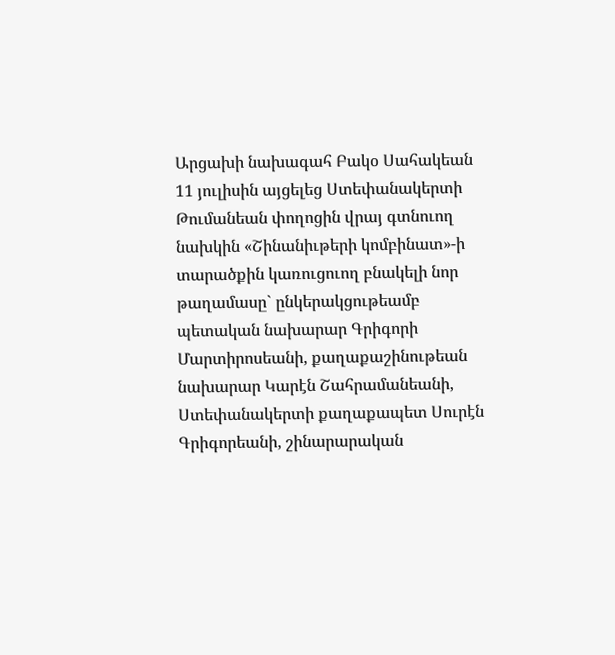Արցախի նախագահ Բակօ Սահակեան 11 յուլիսին այցելեց Ստեփանակերտի Թումանեան փողոցին վրայ գտնուող նախկին «Շինանիւթերի կոմբինատ»-ի տարածքին կառուցուող բնակելի նոր թաղամասը` ընկերակցութեամբ պետական նախարար Գրիգորի Մարտիրոսեանի, քաղաքաշինութեան նախարար Կարէն Շահրամանեանի, Ստեփանակերտի քաղաքապետ Սուրէն Գրիգորեանի, շինարարական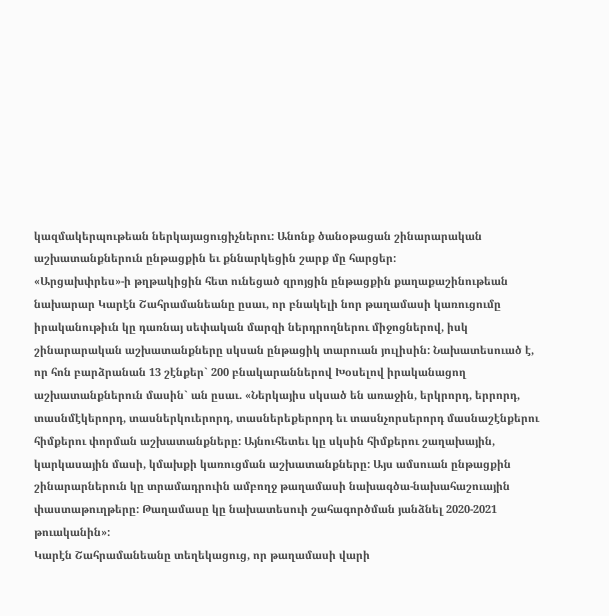կազմակերպութեան ներկայացուցիչներու: Անոնք ծանօթացան շինարարական աշխատանքներուն ընթացքին եւ քննարկեցին շարք մը հարցեր:
«Արցախփրես»-ի թղթակիցին հետ ունեցած զրոյցին ընթացքին քաղաքաշինութեան նախարար Կարէն Շահրամանեանը ըսաւ, որ բնակելի նոր թաղամասի կառուցումը իրականութիւն կը դառնայ սեփական մարզի ներդրողներու միջոցներով, իսկ շինարարական աշխատանքները սկսան ընթացիկ տարուան յուլիսին: Նախատեսուած է, որ հոն բարձրանան 13 շէնքեր` 200 բնակարաններով Խօսելով իրականացող աշխատանքներուն մասին` ան ըսաւ. «Ներկայիս սկսած են առաջին, երկրորդ, երրորդ, տասնմէկերորդ, տասներկուերորդ, տասներեքերորդ եւ տասնչորսերորդ մասնաշէնքերու հիմքերու փորման աշխատանքները: Այնուհետեւ կը սկսին հիմքերու շաղախային, կարկասային մասի, կմախքի կառուցման աշխատանքները: Այս ամսուան ընթացքին շինարարներուն կը տրամադրուին ամբողջ թաղամասի նախագծա-նախահաշուային փաստաթուղթերը: Թաղամասը կը նախատեսուի շահագործման յանձնել 2020-2021 թուականին»:
Կարէն Շահրամանեանը տեղեկացուց, որ թաղամասի վարի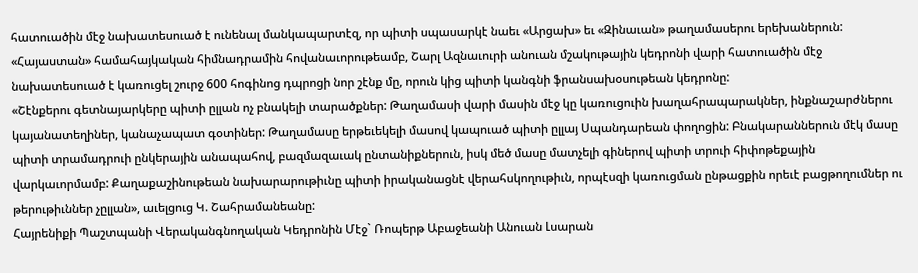հատուածին մէջ նախատեսուած է ունենալ մանկապարտէզ, որ պիտի սպասարկէ նաեւ «Արցախ» եւ «Զինաւան» թաղամասերու երեխաներուն: «Հայաստան» համահայկական հիմնադրամին հովանաւորութեամբ, Շարլ Ազնաւուրի անուան մշակութային կեդրոնի վարի հատուածին մէջ նախատեսուած է կառուցել շուրջ 600 հոգինոց դպրոցի նոր շէնք մը, որուն կից պիտի կանգնի ֆրանսախօսութեան կեդրոնը:
«Շէնքերու գետնայարկերը պիտի ըլլան ոչ բնակելի տարածքներ: Թաղամասի վարի մասին մէջ կը կառուցուին խաղահրապարակներ, ինքնաշարժներու կայանատեղիներ, կանաչապատ գօտիներ: Թաղամասը երթեւեկելի մասով կապուած պիտի ըլլայ Սպանդարեան փողոցին: Բնակարաններուն մէկ մասը պիտի տրամադրուի ընկերային անապահով, բազմազաւակ ընտանիքներուն, իսկ մեծ մասը մատչելի գիներով պիտի տրուի հիփոթեքային վարկաւորմամբ: Քաղաքաշինութեան նախարարութիւնը պիտի իրականացնէ վերահսկողութիւն, որպէսզի կառուցման ընթացքին որեւէ բացթողումներ ու թերութիւններ չըլլան», աւելցուց Կ. Շահրամանեանը:
Հայրենիքի Պաշտպանի Վերականգնողական Կեդրոնին Մէջ` Ռոպերթ Աբաջեանի Անուան Լսարան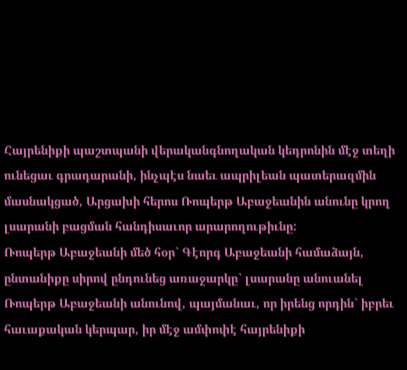Հայրենիքի պաշտպանի վերականգնողական կեդրոնին մէջ տեղի ունեցաւ գրադարանի, ինչպէս նաեւ ապրիլեան պատերազմին մասնակցած, Արցախի հերոս Ռոպերթ Աբաջեանին անունը կրող լսարանի բացման հանդիսաւոր արարողութիւնը:
Ռոպերթ Աբաջեանի մեծ հօր` Գէորգ Աբաջեանի համաձայն, ընտանիքը սիրով ընդունեց առաջարկը` լսարանը անուանել Ռոպերթ Աբաջեանի անունով, պայմանաւ, որ իրենց որդին` իբրեւ հաւաքական կերպար, իր մէջ ամփոփէ հայրենիքի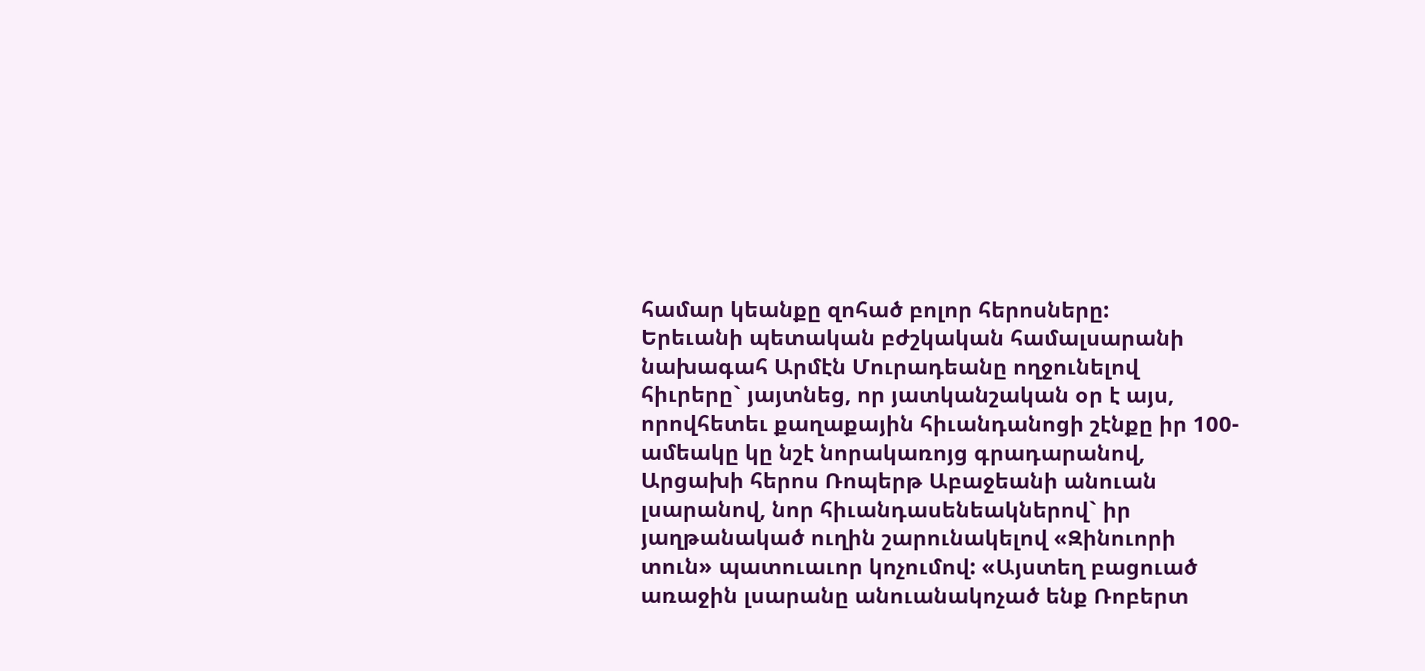համար կեանքը զոհած բոլոր հերոսները:
Երեւանի պետական բժշկական համալսարանի նախագահ Արմէն Մուրադեանը ողջունելով հիւրերը` յայտնեց, որ յատկանշական օր է այս, որովհետեւ քաղաքային հիւանդանոցի շէնքը իր 100-ամեակը կը նշէ նորակառոյց գրադարանով, Արցախի հերոս Ռոպերթ Աբաջեանի անուան լսարանով, նոր հիւանդասենեակներով` իր յաղթանակած ուղին շարունակելով «Զինուորի տուն» պատուաւոր կոչումով: «Այստեղ բացուած առաջին լսարանը անուանակոչած ենք Ռոբերտ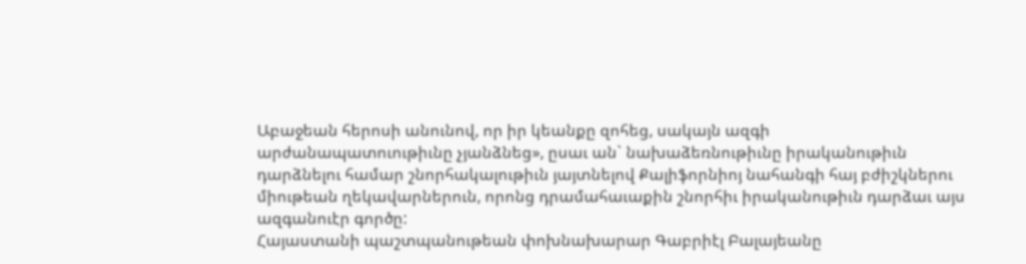Աբաջեան հերոսի անունով, որ իր կեանքը զոհեց, սակայն ազգի արժանապատուութիւնը չյանձնեց», ըսաւ ան` նախաձեռնութիւնը իրականութիւն դարձնելու համար շնորհակալութիւն յայտնելով Քալիֆորնիոյ նահանգի հայ բժիշկներու միութեան ղեկավարներուն, որոնց դրամահաւաքին շնորհիւ իրականութիւն դարձաւ այս ազգանուէր գործը:
Հայաստանի պաշտպանութեան փոխնախարար Գաբրիէլ Բալայեանը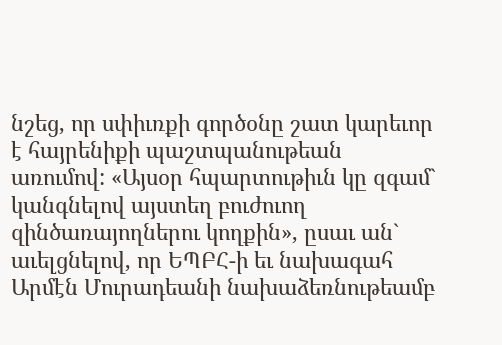նշեց, որ սփիւռքի գործօնը շատ կարեւոր է հայրենիքի պաշտպանութեան առումով: «Այսօր հպարտութիւն կը զգամ` կանգնելով այստեղ բուժուող զինծառայողներու կողքին», ըսաւ ան` աւելցնելով, որ ԵՊԲՀ-ի եւ նախագահ Արմէն Մուրադեանի նախաձեռնութեամբ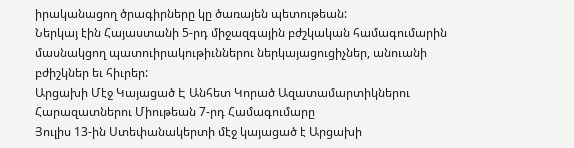իրականացող ծրագիրները կը ծառայեն պետութեան:
Ներկայ էին Հայաստանի 5-րդ միջազգային բժշկական համագումարին մասնակցող պատուիրակութիւններու ներկայացուցիչներ, անուանի բժիշկներ եւ հիւրեր:
Արցախի Մէջ Կայացած Է Անհետ Կորած Ազատամարտիկներու Հարազատներու Միութեան 7-րդ Համագումարը
Յուլիս 13-ին Ստեփանակերտի մէջ կայացած է Արցախի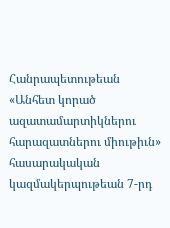Հանրապետութեան «Անհետ կորած ազատամարտիկներու հարազատներու միութիւն» հասարակական կազմակերպութեան 7-րդ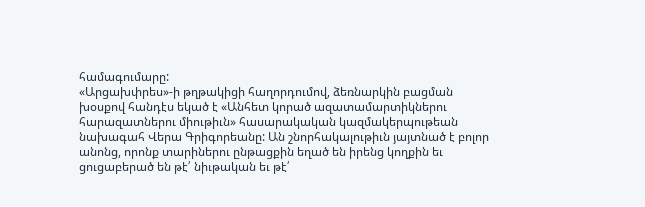համագումարը:
«Արցախփրես»-ի թղթակիցի հաղորդումով, ձեռնարկին բացման խօսքով հանդէս եկած է «Անհետ կորած ազատամարտիկներու հարազատներու միութիւն» հասարակական կազմակերպութեան նախագահ Վերա Գրիգորեանը: Ան շնորհակալութիւն յայտնած է բոլոր անոնց, որոնք տարիներու ընթացքին եղած են իրենց կողքին եւ ցուցաբերած են թէ՛ նիւթական եւ թէ՛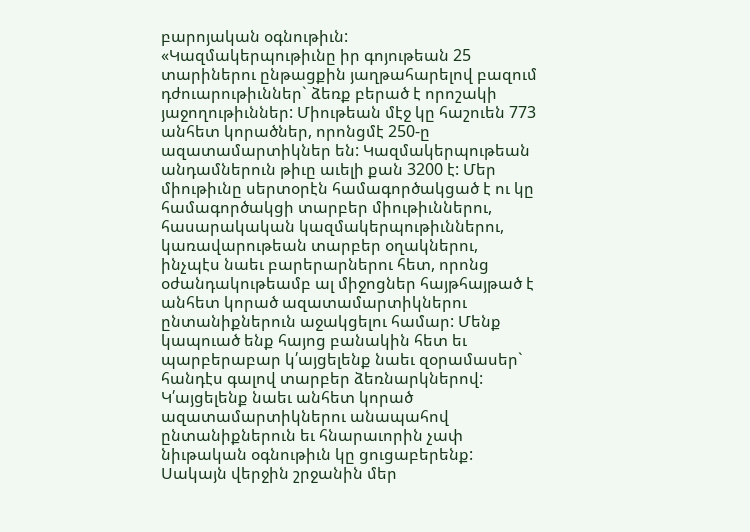բարոյական օգնութիւն:
«Կազմակերպութիւնը իր գոյութեան 25 տարիներու ընթացքին յաղթահարելով բազում դժուարութիւններ` ձեռք բերած է որոշակի յաջողութիւններ: Միութեան մէջ կը հաշուեն 773 անհետ կորածներ, որոնցմէ 250-ը ազատամարտիկներ են: Կազմակերպութեան անդամներուն թիւը աւելի քան 3200 է: Մեր միութիւնը սերտօրէն համագործակցած է ու կը համագործակցի տարբեր միութիւններու, հասարակական կազմակերպութիւններու, կառավարութեան տարբեր օղակներու, ինչպէս նաեւ բարերարներու հետ, որոնց օժանդակութեամբ ալ միջոցներ հայթհայթած է անհետ կորած ազատամարտիկներու ընտանիքներուն աջակցելու համար: Մենք կապուած ենք հայոց բանակին հետ եւ պարբերաբար կ՛այցելենք նաեւ զօրամասեր` հանդէս գալով տարբեր ձեռնարկներով: Կ՛այցելենք նաեւ անհետ կորած ազատամարտիկներու անապահով ընտանիքներուն եւ հնարաւորին չափ նիւթական օգնութիւն կը ցուցաբերենք: Սակայն վերջին շրջանին մեր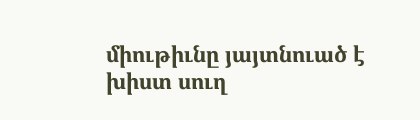միութիւնը յայտնուած է խիստ սուղ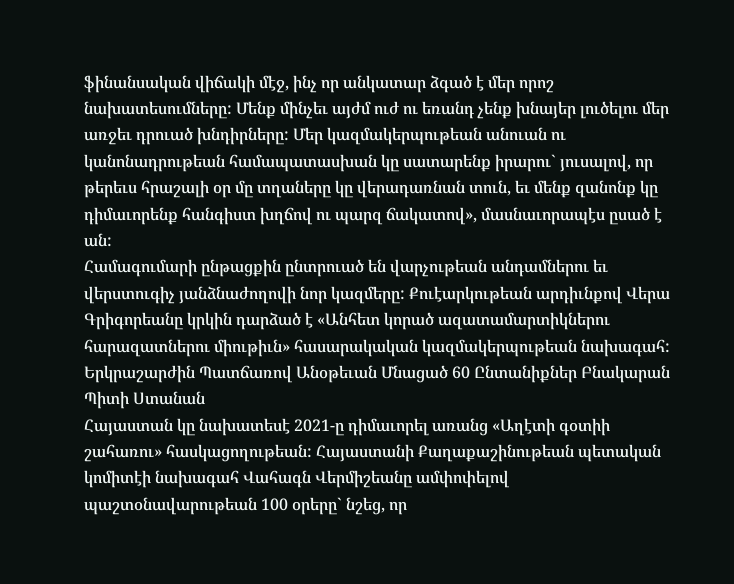ֆինանսական վիճակի մէջ, ինչ որ անկատար ձգած է մեր որոշ նախատեսումները: Մենք մինչեւ այժմ ուժ ու եռանդ չենք խնայեր լուծելու մեր առջեւ դրուած խնդիրները: Մեր կազմակերպութեան անուան ու կանոնադրութեան համապատասխան կը սատարենք իրարու` յուսալով, որ թերեւս հրաշալի օր մը տղաները կը վերադառնան տուն, եւ մենք զանոնք կը դիմաւորենք հանգիստ խղճով ու պարզ ճակատով», մասնաւորապէս ըսած է ան:
Համագումարի ընթացքին ընտրուած են վարչութեան անդամներու եւ վերստուգիչ յանձնաժողովի նոր կազմերը: Քուէարկութեան արդիւնքով Վերա Գրիգորեանը կրկին դարձած է «Անհետ կորած ազատամարտիկներու հարազատներու միութիւն» հասարակական կազմակերպութեան նախագահ:
Երկրաշարժին Պատճառով Անօթեւան Մնացած 60 Ընտանիքներ Բնակարան Պիտի Ստանան
Հայաստան կը նախատեսէ 2021-ը դիմաւորել առանց «Աղէտի գօտիի շահառու» հասկացողութեան: Հայաստանի Քաղաքաշինութեան պետական կոմիտէի նախագահ Վահագն Վերմիշեանը ամփոփելով պաշտօնավարութեան 100 օրերը` նշեց, որ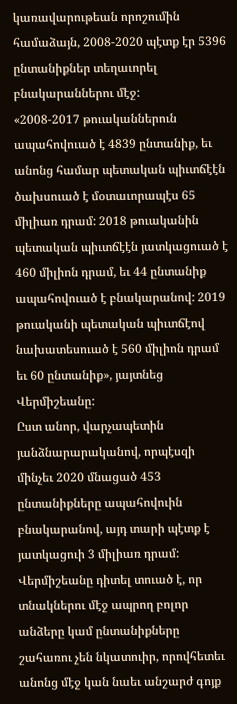կառավարութեան որոշումին համաձայն, 2008-2020 պէտք էր 5396 ընտանիքներ տեղաւորել բնակարաններու մէջ:
«2008-2017 թուականներուն ապահովուած է 4839 ընտանիք, եւ անոնց համար պետական պիւտճէէն ծախսուած է մօտաւորապէս 65 միլիառ դրամ: 2018 թուականին պետական պիւտճէէն յատկացուած է 460 միլիոն դրամ, եւ 44 ընտանիք ապահովուած է բնակարանով: 2019 թուականի պետական պիւտճէով նախատեսուած է 560 միլիոն դրամ եւ 60 ընտանիք», յայտնեց Վերմիշեանը:
Ըստ անոր, վարչապետին յանձնարարականով, որպէսզի մինչեւ 2020 մնացած 453 ընտանիքները ապահովուին բնակարանով, այդ տարի պէտք է յատկացուի 3 միլիառ դրամ:
Վերմիշեանը դիտել տուած է, որ տնակներու մէջ ապրող բոլոր անձերը կամ ընտանիքները շահառու չեն նկատուիր, որովհետեւ անոնց մէջ կան նաեւ անշարժ գոյք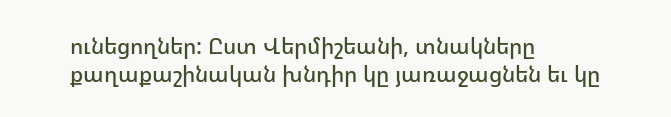ունեցողներ: Ըստ Վերմիշեանի, տնակները քաղաքաշինական խնդիր կը յառաջացնեն եւ կը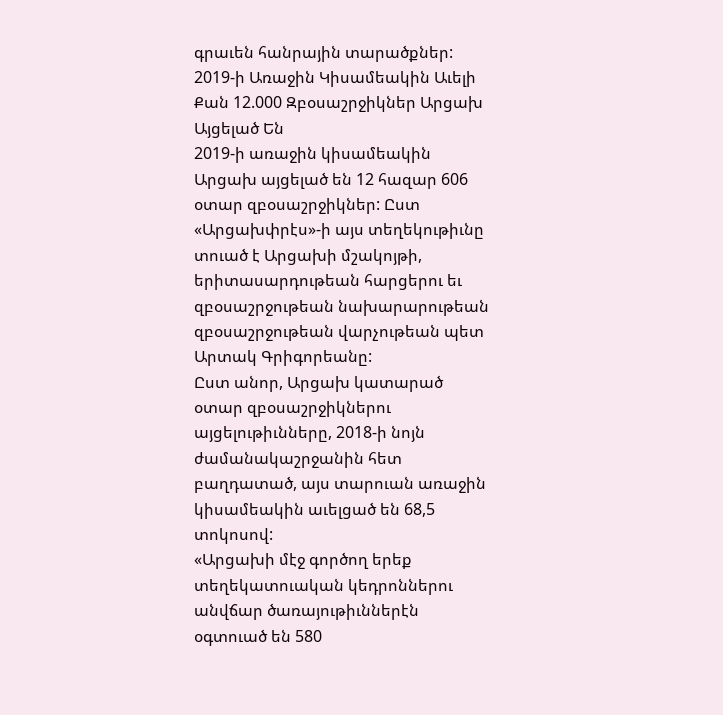գրաւեն հանրային տարածքներ:
2019-ի Առաջին Կիսամեակին Աւելի Քան 12.000 Զբօսաշրջիկներ Արցախ Այցելած Են
2019-ի առաջին կիսամեակին Արցախ այցելած են 12 հազար 606 օտար զբօսաշրջիկներ: Ըստ «Արցախփրէս»-ի այս տեղեկութիւնը տուած է Արցախի մշակոյթի, երիտասարդութեան հարցերու եւ զբօսաշրջութեան նախարարութեան զբօսաշրջութեան վարչութեան պետ Արտակ Գրիգորեանը:
Ըստ անոր, Արցախ կատարած օտար զբօսաշրջիկներու այցելութիւնները, 2018-ի նոյն ժամանակաշրջանին հետ բաղդատած, այս տարուան առաջին կիսամեակին աւելցած են 68,5 տոկոսով:
«Արցախի մէջ գործող երեք տեղեկատուական կեդրոններու անվճար ծառայութիւններէն օգտուած են 580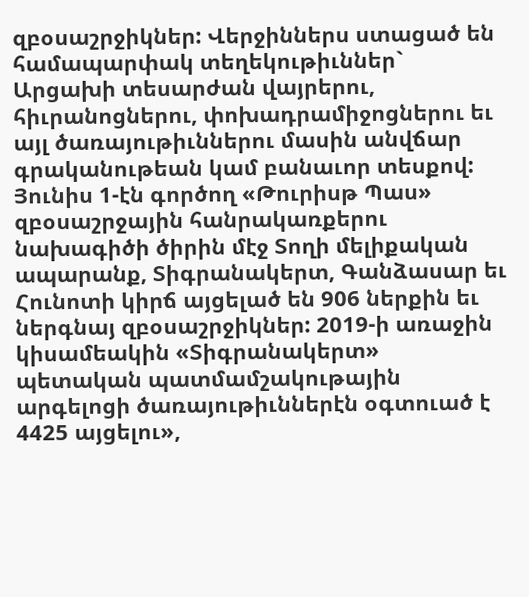զբօսաշրջիկներ: Վերջիններս ստացած են համապարփակ տեղեկութիւններ` Արցախի տեսարժան վայրերու, հիւրանոցներու, փոխադրամիջոցներու եւ այլ ծառայութիւններու մասին անվճար գրականութեան կամ բանաւոր տեսքով: Յունիս 1-էն գործող «Թուրիսթ Պաս» զբօսաշրջային հանրակառքերու նախագիծի ծիրին մէջ Տողի մելիքական ապարանք, Տիգրանակերտ, Գանձասար եւ Հունոտի կիրճ այցելած են 906 ներքին եւ ներգնայ զբօսաշրջիկներ: 2019-ի առաջին կիսամեակին «Տիգրանակերտ» պետական պատմամշակութային արգելոցի ծառայութիւններէն օգտուած է 4425 այցելու»,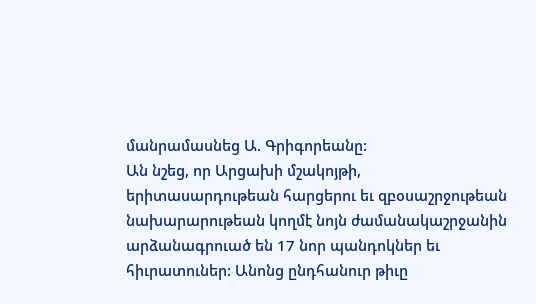մանրամասնեց Ա. Գրիգորեանը:
Ան նշեց, որ Արցախի մշակոյթի, երիտասարդութեան հարցերու եւ զբօսաշրջութեան նախարարութեան կողմէ նոյն ժամանակաշրջանին արձանագրուած են 17 նոր պանդոկներ եւ հիւրատուներ: Անոնց ընդհանուր թիւը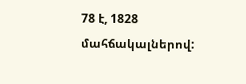78 է, 1828 մահճակալներով: